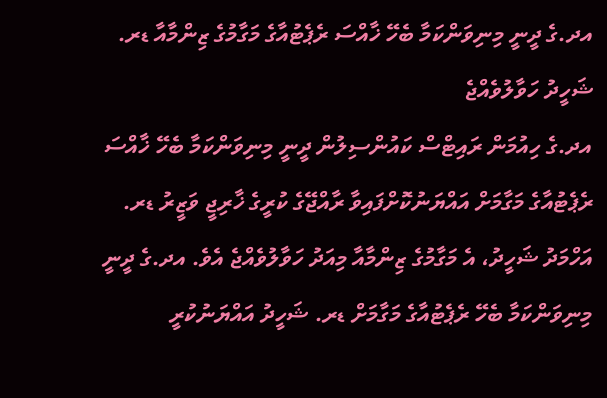އދ.ގެ ދީނީ މިނިވަންކަމާ ބެހޭ ޚާއްސަ ރެޕެޓުއާގެ މަގާމުގެ ޒިންމާއާ ޑރ. ޝަހީދު ހަވާލުވެއްޖެ
އދ.ގެ ހިއުމަން ރައިޓްސް ކައުންސިލުން ދީނީ މިނިވަންކަމާ ބެހޭ ޚާއްސަ ރެޕެޓުއާގެ މަގާމަށް އައްޔަނުކޮށްފައިވާ ރާއްޖޭގެ ކުރީގެ ޚާރިޖީ ވަޒީރު ޑރ. އަހްމަދު ޝަހީދު، އެ މަގާމުގެ ޒިންމާއާ މިއަދު ހަވާލުވެއްޖެ އެވެ. އދ.ގެ ދީނީ މިނިވަންކަމާ ބެހޭ ރެޕެޓުއާގެ މަގާމަށް ޑރ. ޝަހީދު އައްޔަނުކުރީ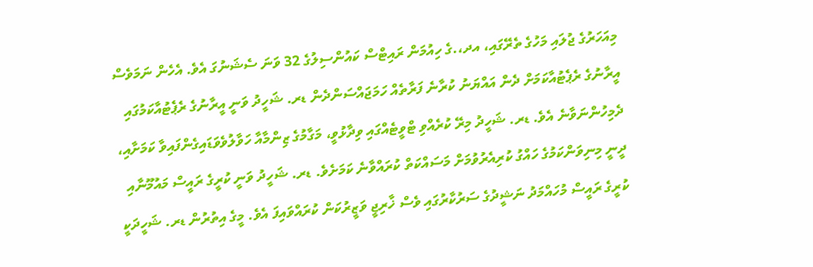މިއަހަރުގެ ޖުލައި މަހުގެ ތެރޭގައި، އދ،.ގެ ހިއުމަން ރައިޓްސް ކައުންސިލުގެ 32 ވަނަ ސެޝަނުގަ އެވެ. އެހެން ނަމަވެސް އީރާނުގެ ރެޕެޓުއާކަމަށް ދެން އައްޔަނު ކުރާނެ ފަރާތެއް ހަމަޖައްސަންދެން ޑރ. ޝަހީދު ވަނީ އީރާނުގެ ރެޕެޓުއާކަމުގައި ދެމިހުންނަވާނެ އެވެ. ޑރ. ޝަހީދު މިރޭ ކުރެއްވި ޓްވީޓެއްގައި ވިދާޅުވީ، މަގާމުގެ ޒިންމާއާ ހަވާލުވެވަޑައިގެންފައިވާ ކަމަށާއި، ދީނީ މިނިވަންކަމުގެ ހައްގު ކުރިއެރުވުމަށް މަސައްކަތް ކުރައްވާނެ ކަމަށެވެ. ޑރ. ޝަހީދު ވަނީ ކުރީގެ ރައީސް މައުމޫނާއި ކުރީގެ ރައީސް މުހައްމަދު ނަޝީދުގެ ސަރުކާރުގައި ވެސް ޚާރިޖީ ވަޒީރުކަން ކުރައްވައިފަ އެވެ. މީގެ އިތުރުން ޑރ. ޝަހީދަކީ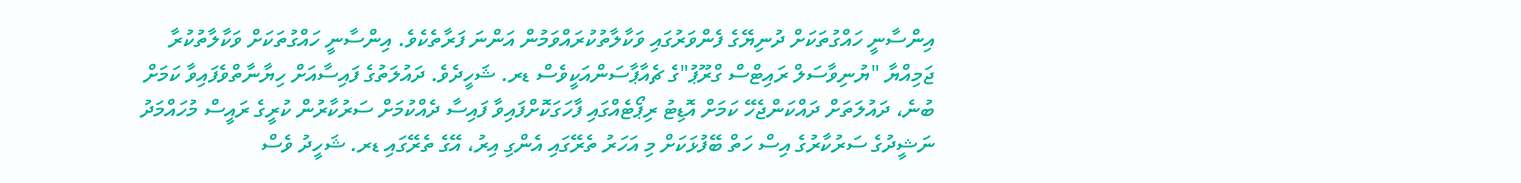އިންސާނީ ހައްގުތަކަށް ދުނިޔޭގެ ފެންވަރުގައި ވަކާލާތުކުރައްވަމުން އަންނަ ފަރާތެކެވެ. އިންސާނީ ހައްގުތަކަށް ވަކާލާތުކުރާ ޖަމިއްޔާ "ޔުނިވާސަލް ރައިޓްސް ގްރޫޕު"ގެ ޗެއާޕާސަންއަކީވެސް ޑރ. ޝަހީދެވެ. ދައުލަތުގެ ފައިސާއަށް ހިޔާނާތްވެފައިވާ ކަމަށް ބުނެ، ދައުލަތަށް ދައްކަންޖެހޭ ކަމަށް އޮޑިޓު ރިޕޯޓެއްގައި ފާހަގަކޮށްފައިވާ ފައިސާ ދެއްކުމަށް ސަރުކާރުން ކުރީގެ ރައީސް މުހައްމަދު ނަޝީދުގެ ސަރުކާރުގެ އިސް ހަތް ބޭފުޅަކަށް މި އަހަރު ތެރޭގައި އެންގި އިރު، އޭގެ ތެރޭގައި ޑރ. ޝަހީދު ވެސް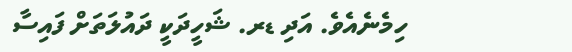ހިމެނެއެވެ. އަދި ޑރ. ޝަހީދަކީ ދައުލަތަށް ފައިސާ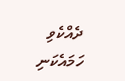ދެއްކެވި ހަމައެކަނި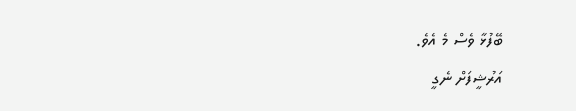ބޭފުޅާ ވެސް މެ އެވެ.
އަރުޝީފަށް ނެގީ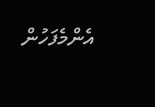އެންމެފަހުން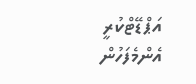އަޕްޑޭޓްކުރީ
އެންމެފަހުން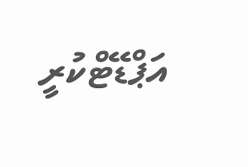އަޕްޑޭޓްކުރީ